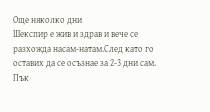Още няколко дни
Шекспир е жив и здрав и вече се разхожда насам-натам.След като го оставих да се осъзнае за 2-3 дни сам.
Пък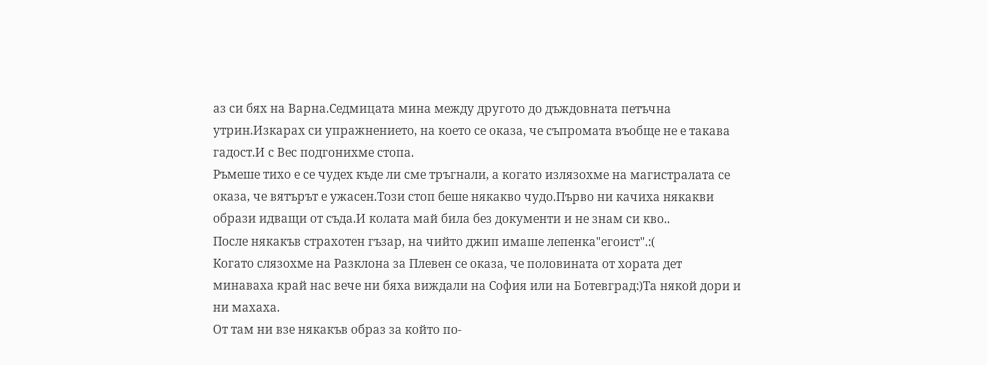аз си бях на Варна.Седмицата мина между другото до дъждовната петъчна утрин.Изкарах си упражнението, на което се оказа, че съпромата въобще не е такава гадост.И с Вес подгонихме стопа.
Ръмеше тихо е се чудех къде ли сме тръгнали, а когато излязохме на магистралата се оказа, че вятърът е ужасен.Този стоп беше някакво чудо.Първо ни качиха някакви образи идващи от съда.И колата май била без документи и не знам си кво..
После някакъв страхотен гъзар, на чийто джип имаше лепенка"егоист".:(
Когато слязохме на Разклона за Плевен се оказа, че половината от хората дет минаваха край нас вече ни бяха виждали на София или на Ботевград:)Та някой дори и ни махаха.
От там ни взе някакъв образ за който по-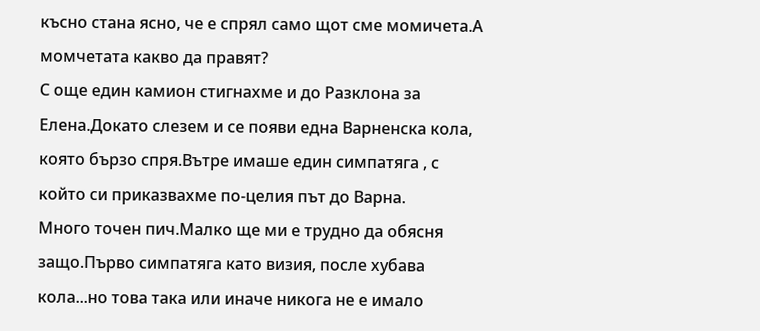късно стана ясно, че е спрял само щот сме момичета.А момчетата какво да правят?
С още един камион стигнахме и до Разклона за Елена.Докато слезем и се появи една Варненска кола, която бързо спря.Вътре имаше един симпатяга , с който си приказвахме по-целия път до Варна.
Много точен пич.Малко ще ми е трудно да обясня защо.Първо симпатяга като визия, после хубава кола...но това така или иначе никога не е имало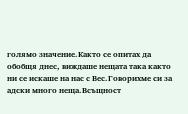голямо значение.Както се опитах да обобщя днес, виждаше нещата така както ни се искаше на нас с Вес.Говорихме си за адски много неща.Всъщност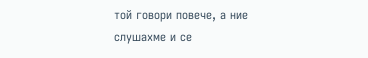той говори повече, а ние слушахме и се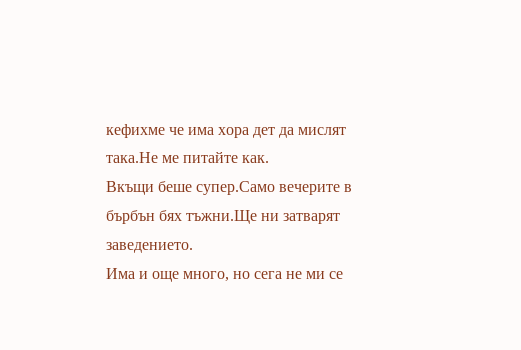кефихме че има хора дет да мислят така.Не ме питайте как.
Вкъщи беше супер.Само вечерите в бърбън бях тъжни.Ще ни затварят заведението.
Има и още много, но сега не ми се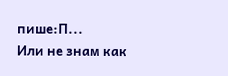пише:П...
Или не знам как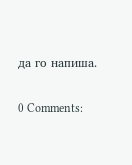да го напиша.

0 Comments: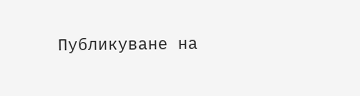Публикуване на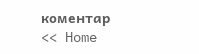коментар
<< Home